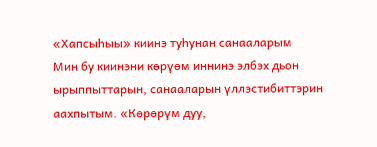«Хапсыһыы» киинэ туһунан санааларым
Мин бу киинэни көрүөм иннинэ элбэх дьон ырыппыттарын, санааларын үллэстибиттэрин аахпытым. «Көрөрүм дуу,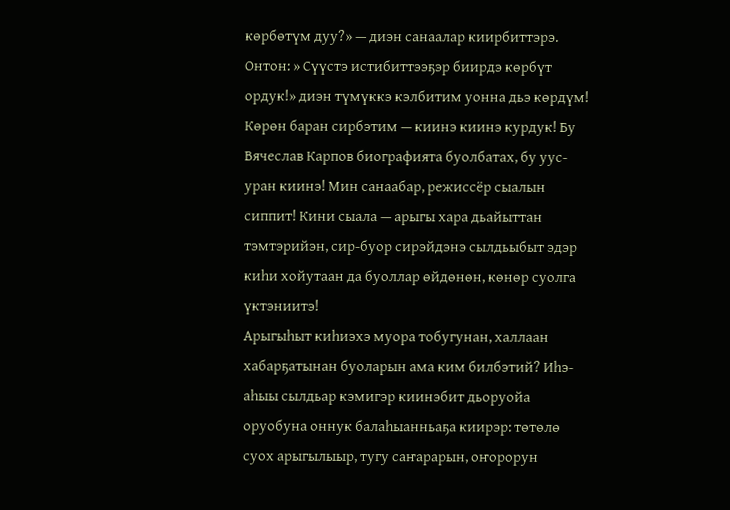көрбөтүм дуу?» — диэн санаалар киирбиттэрэ. Онтон: » Сүүстэ истибиттээҕэр биирдэ көрбүт ордук!» диэн түмүккэ кэлбитим уонна дьэ көрдүм!
Көрөн баран сирбэтим — киинэ киинэ курдук! Бу Вячеслав Карпов биографията буолбатах, бу уус-уран киинэ! Мин санаабар, режиссёр сыалын сиппит! Кини сыала — арыгы хара дьайыттан тэмтэрийэн, сир-буор сирэйдэнэ сылдьыбыт эдэр киһи хойутаан да буоллар өйдөнөн, көнөр суолга үктэниитэ!
Арыгыһыт киһиэхэ муора тобугунан, халлаан хабарҕатынан буоларын ама ким билбэтий? Иһэ-аһыы сылдьар кэмигэр киинэбит дьоруойа оруобуна оннук балаһыанньаҕа киирэр: төтөлө суох арыгылыыр, тугу саҥарарын, оҥорорун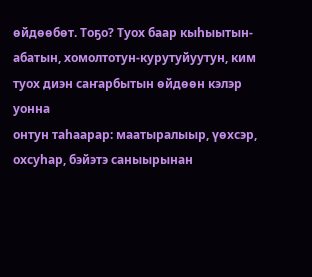өйдөөбөт. Тоҕо? Туох баар кыһыытын-абатын, хомолтотун-курутуйуутун, ким туох диэн саҥарбытын өйдөөн кэлэр уонна
онтун таһаарар: маатыралыыр, үөхсэр, охсуһар, бэйэтэ саныырынан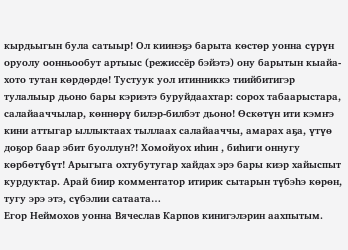кырдьыгын була сатыыр! Ол киинэҕэ барыта көстөр уонна сүрүн оруолу оонньообут артыыс (режиссёр бэйэтэ) ону барытын кыайа-хото тутан көрдөрдө! Тустуук уол итинниккэ тиийбитигэр тулалыыр дьоно бары кэриэтэ буруйдаахтар: сорох табаарыстара, салайааччылар, көннөрү билэр-билбэт дьоно! Өскөтүн ити кэмҥэ кини аттыгар ыллыктаах тыллаах салайааччы, амарах аҕа, үтүө доҕор баар эбит буоллун?! Хомойуох иһин , биһиги оннугу көрбөтүбүт! Арыгыга охтубутугар хайдах эрэ бары киэр хайыспыт курдуктар. Арай биир комментатор итирик сытарын түбэһэ көрөн, тугу эрэ этэ, сүбэлии сатаата…
Егор Неймохов уонна Вячеслав Карпов кинигэлэрин аахпытым.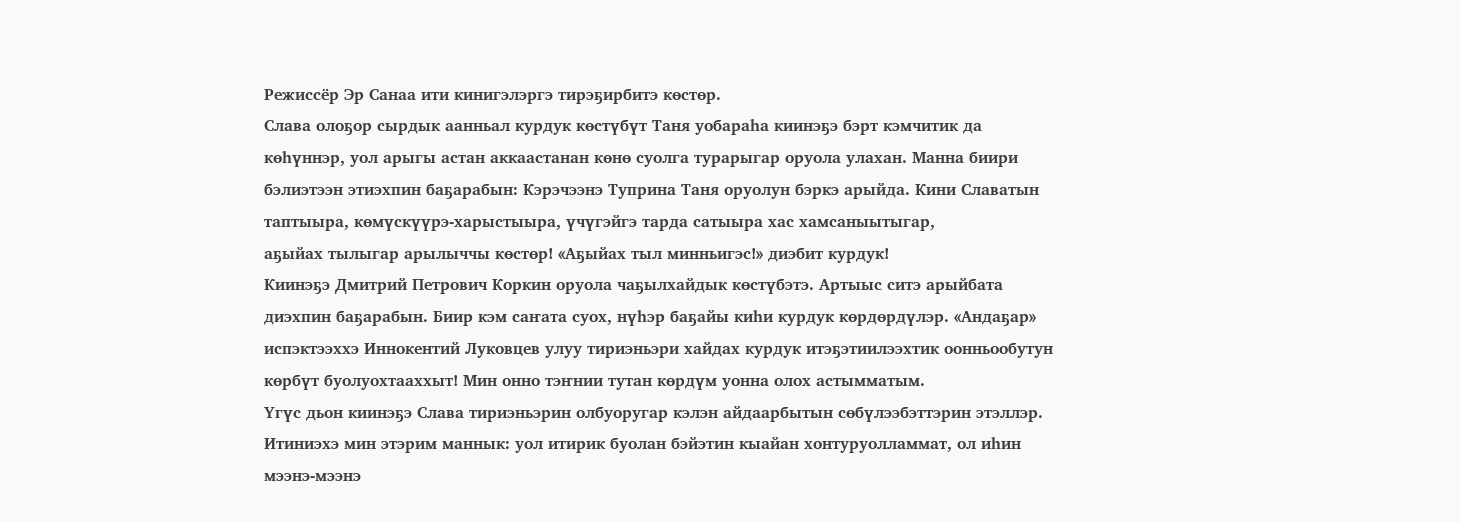Режиссёр Эр Санаа ити кинигэлэргэ тирэҕирбитэ көстөр.
Слава олоҕор сырдык аанньал курдук көстүбүт Таня уобараһа киинэҕэ бэрт кэмчитик да көһүннэр, уол арыгы астан аккаастанан көнө суолга турарыгар оруола улахан. Манна биири бэлиэтээн этиэхпин баҕарабын: Кэрэчээнэ Туприна Таня оруолун бэркэ арыйда. Кини Славатын таптыыра, көмүскүүрэ-харыстыыра, үчүгэйгэ тарда сатыыра хас хамсаныытыгар,
аҕыйах тылыгар арылыччы көстөр! «Аҕыйах тыл минньигэс!» диэбит курдук!
Киинэҕэ Дмитрий Петрович Коркин оруола чаҕылхайдык көстүбэтэ. Артыыс ситэ арыйбата диэхпин баҕарабын. Биир кэм саҥата суох, нүһэр баҕайы киһи курдук көрдөрдүлэр. «Андаҕар» испэктээххэ Иннокентий Луковцев улуу тириэньэри хайдах курдук итэҕэтиилээхтик оонньообутун көрбүт буолуохтааххыт! Мин онно тэҥнии тутан көрдүм уонна олох астымматым.
Үгүс дьон киинэҕэ Слава тириэньэрин олбуоругар кэлэн айдаарбытын сөбүлээбэттэрин этэллэр. Итиниэхэ мин этэрим маннык: уол итирик буолан бэйэтин кыайан хонтуруолламмат, ол иһин мээнэ-мээнэ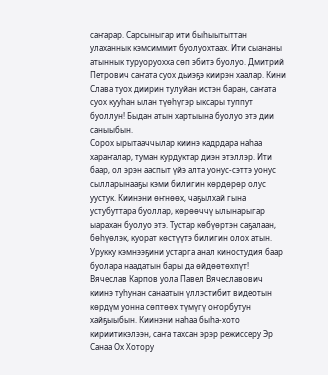саҥарар. Сарсыныгар ити быһыытыттан улаханнык кэмсиммит буолуохтаах. Ити сыананы атыннык туруоруохха сөп эбитэ буолуо. Дмитрий Петрович саҥата суох дьиэҕэ киирэн хаалар. Кини Слава туох диирин тулуйан истэн баран, саҥата суох кууһан ылан түөһүгэр ыксары туппут буоллун! Быдан атын хартыына буолуо этэ дии саныыбын.
Сорох ырытааччылар киинэ кадрдара наһаа хараҥалар, туман курдуктар диэн этэллэр. Ити баар, ол эрэн ааспыт үйэ алта уонус-сэттэ уонус сылларынааҕы кэми билигин көрдөрөр олус уустук. Киинэни өҥнөөх, чаҕылхай гына устубуттара буоллар, көрөөччү ылынарыгар ыарахан буолуо этэ. Тустар көбүөртэн саҕалаан, бөһүөлэк, куорат көстүүтэ билигин олох атын. Урукку кэмнээҕини устарга анал киностудия баар буолара наадатын бары да өйдөөтөхпүт!
Вячеслав Карпов уола Павел Вячеславович киинэ туһунан санаатын үллэстибит видеотын көрдүм уонна сөптөөх түмүгү оҥорбутун хайҕыыбын. Киинэни наһаа быһа-хото кириитикэлээн, саҥа тахсан эрэр режиссеру Эр Санаа Ох Хотору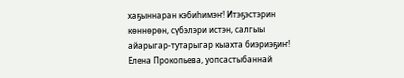хаҕыннаран кэбиһимэҥ! Итэҕэстэрин көннөрөн, сүбэлэри истэн, салгыы айарыгар-тутарыгар кыахта биэриэҕиҥ!
Елена Прокопьева, уопсастыбаннай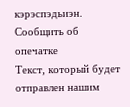кэрэспэдьиэн.
Сообщить об опечатке
Текст, который будет отправлен нашим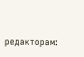редакторам: